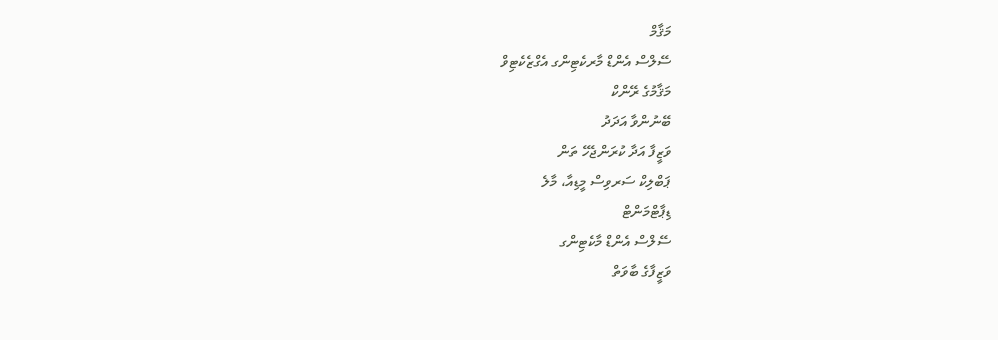މަޤާމް
ސޭލްސް އެންޑް މާރކެޓިންގ އެގްޒެކެޓިވް
މަޤާމުގެ ރޭންކް
ބޭނުންވާ އަދަދު
ވަޒީފާ އަދާ ކުރަންޖެހޭ ތަން
ޕަބްލިކް ސަރވިސް މީޑިއާ، މާލެ
ޑިޕާޓްމަންޓް
ސޭލްސް އެންޑް މާކެޓިންގ
ވަޒީފާގެ ބާވަތް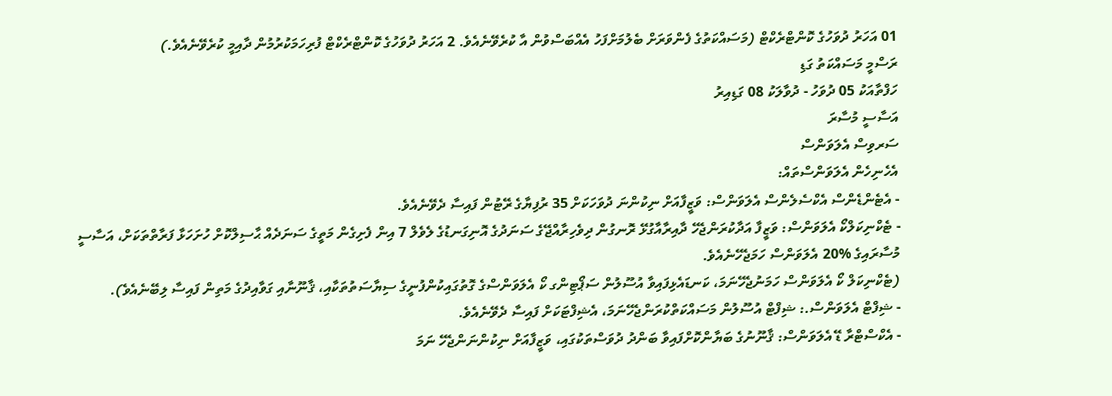01 އަހަރު ދުވަހުގެ ކޮންޓްރެކްޓް (މަސައްކަތުގެ ފެންވަރަށް ބެލުމަށްފަހު އެއްބަސްވުން އާ ކުރެވޭނެއެވެ. 2 އަހަރު ދުވަހުގެ ކޮންޓްރެކްޓް ފުރިހަމަކުރުމުން ދާއިމީ ކުރެވޭނެއެވެ.)
ރަސްމީ މަސައްކަތު ގަޑި
ހަފްތާއަކު 05 ދުވަހު - ދުވާލަކު 08 ގަޑިއިރު
އަސާސީ މުސާރަ
ސަރވިސް އެލަވަންސް
އެހެނިހެން އެލަވަންސްތައް:
- އެޓެންޑެންސް އެކްސެލެންސް އެލަވަންސް: ވަޒީފާއަށް ނިކުންނަ ދުވަހަކަށް 35 ރުފިޔާގެ ރޭޓުން ފައިސާ ދެވޭނެއެވެ.
- ޓެކްނިކަލްކޯ އެލަވަންސް: ވަޒީފާ އަދާކުރަންޖެހޭ ދާއިރާއާގުޅޭ ރޮނގުން ދިވެހިރާއްޖޭގެ ސަނަދުގެ އޮނިގަނޑުގެ ލެވެލް 7 އިން ފެށިގެން މަތީގެ ސަނަދެއް ޙާސިލްކޮށް ހުށަހަޅާ ފަރާތްތަކަށް، އަސާސީ މުސާރައިގެ %20 އެލަވަންސް ހަމަޖެހޭނެއެވެ.
(ޓެކްނިކަލް ކޯ އެލަވަންސް ހަމަނުޖެހޭނަމަ، ކަނޑައެޅިފައިވާ އުސޫލުން ސަޕޯޓިންގ ކޯ އެލަވަންސްގެ ގޮތުގައިކުންފުނީގެ ސިޔާސަތުތަކާއި، ޤާނޫނާއި ގަވާއިދުގެ މަތިން ފައިސާ ލިބޭނެއެވެ).
- ޝިފްޓް އެލަވަންސް.: ޝިފްޓް އުސޫލުން މަސައްކަތްކުރަންޖެހޭނަމަ، އެޝިފްޓަކަށް ފައިސާ ދެވޭނެއެވެ.
- އެކްސްޓްރާ ޑޭ އެލަވަންސް: ޤާނޫނުގެ ބަޔާންކޮށްފައިވާ ބަންދު ދުވަސްތަކުގައި، ވަޒީފާއަށް ނިކުންނަންޖެހޭ ނަމަ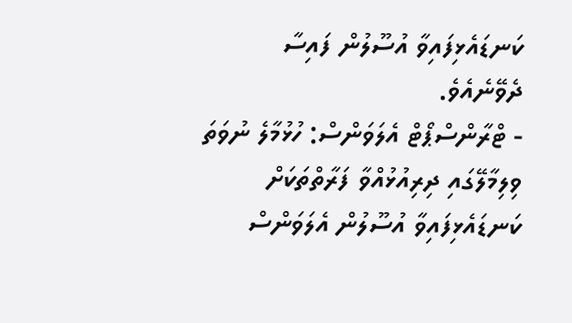ކަނޑައެޅިފައިވާ އުސޫލުން ފައިސާ ދެވޭނެއެވެ.
- ޓްރާންސްޕޯޓް އެލަވަންސް: ހުޅުމާލެ ނުވަތަ ވިލިމާލޭގައި ދިރިއުޅުއްވާ ފަރާތްތަކަށް ކަނޑައެޅިފައިވާ އުސޫލުން އެލަވަންސް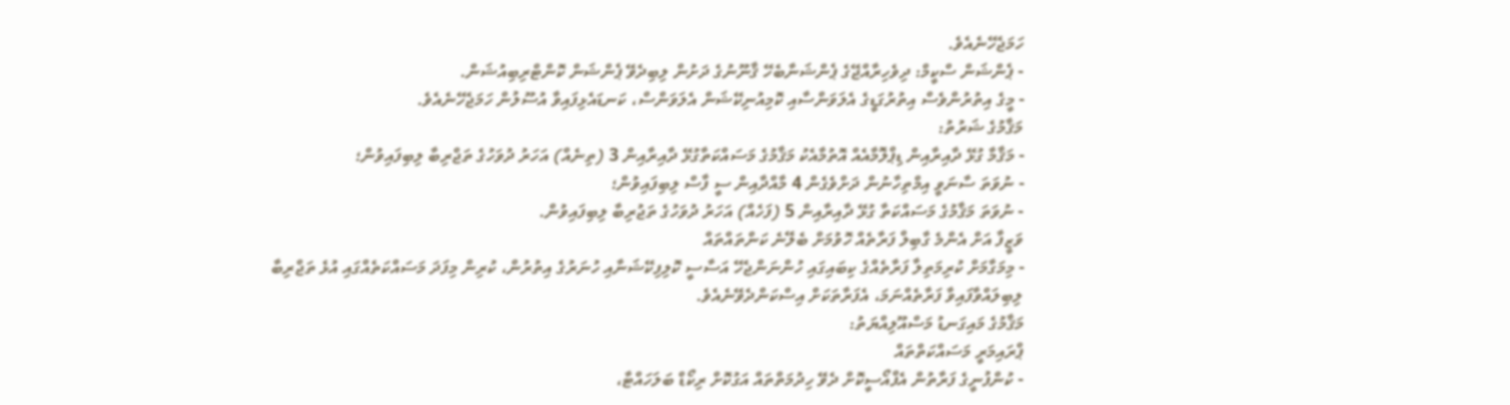ހަމަޖެހޭނެއެވެ.
- ޕެންޝަން ސްކީމް: ދިވެހިރާއްޖޭގެ ޕެންޝަނާބެހޭ ޤާނޫނުގެ ދަށުން ލިބިދެވޭ ޕެންޝަން ކޮންޓްރިބިއުޝަން.
- މީގެ އިތުރުންވެސް އިތުރުގަޑީގެ އެލަވަންސާއި ކޮމިއުނިކޭޝަން އެލަވަންސް، ކަނޑައެޅިފައިވާ އުސޫލުން ހަމަޖެހޭނެއެވެ.
މަޤާމުގެ ޝަރުތު:
- މަޤާމާ ގުޅޭ ދާއިރާއިން ޑިޕްލޮމާއެއް އޮތުމާއެކު މަޤާމުގެ މަސައްކަތާގުޅޭ ދާއިރާއިން 3 (ތިނެއް) އަހަރު ދުވަހުގެ ތަޖްރިބާ ލިބިފައިވުން؛
- ނުވަތަ ސާނަވީ އިމްތިހާނުން ދަށްވެގެން 4 މާއްދާއިން ސީ ފާސް ލިބިފައިވުން؛
- ނުވަތަ މަޤާމުގެ މަސައްކަތާ ގުޅޭ ދާއިރާއިން 5 (ފަހެއް) އަހަރު ދުވަހުގެ ތަޖުރިބާ ލިބިފައިވުން.
ވަޒީފާ އަށް އެންމެ ގާބިލް ފަރާތެއް ހޮވުމަށް ބެލޭނެ ކަންތައްތައް
- މިމަގާމަށް ކުރިމަތިލާ ފަރާތެއްގެ ކިބައިގައި ހުންނަންޖެހޭ އަސާސީ ކޮލިފިކޭޝަނާއި ހުނަރުގެ އިތުރުން، ކުރިން މިފަދަ މަސައްކަތެއްގައި އުޅެ ތަޖްރިބާ ލިބިލައްވާފައިވާ ފަރާތެއްނަމަ، އެފަރާތަކަށް އިސްކަންދެވޭނެއެވެ.
މަޤާމުގެ މައިގަނޑު މަސްއޫލިއްޔަތު:
ޕްރައިމަރީ މަސައްކަތްތައް
- ކުންފުނީގެ ފަރާތުން އެފްއޯސީކޮށް ދެވޭ ހިދުމަތްތައް އަގުކޮށް ރިކޯޑް ބަލަހައްޓާ،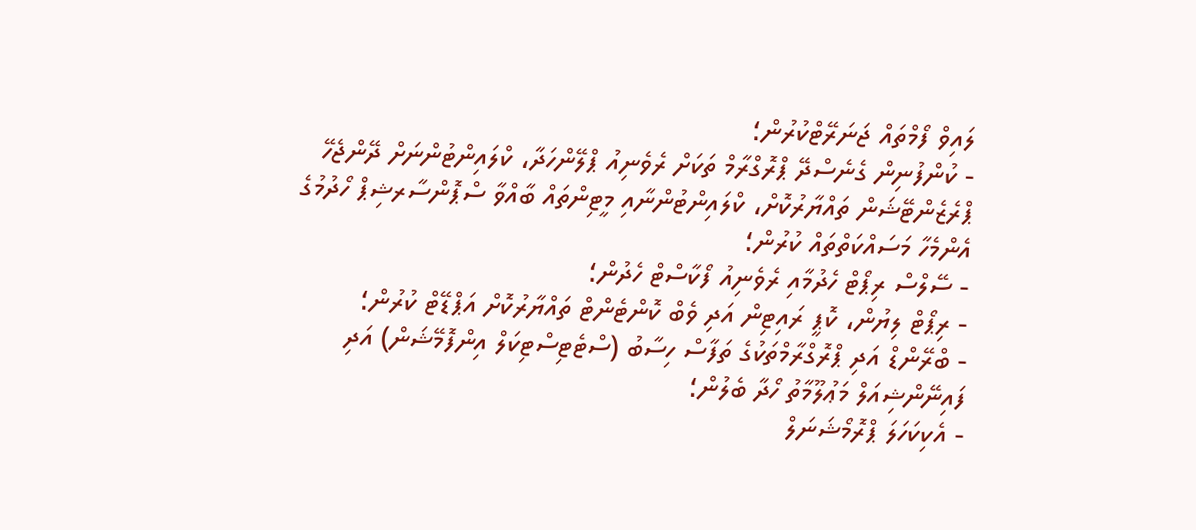ލައިވް ފޯމްތައް ޖަނަރޭޓްކުރުން؛
- ކުންފުނިން ގެނެސްދޭ ޕްރޮގްރާމް ތަކަށް ރެވެނިއު ޕްލޭންހަދާ، ކްލައިންޓުންނަށް ދޭންޖެހޭ ޕްރެޒެންޓޭޝަން ތައްޔާރުކޮށް، ކްލައިންޓުންނާއި މީޓިންތައް ބާއްވާ ސްޕޮންސާރޝިޕް ހޯދުމުގެ އެންމެހާ މަސައްކަތްތައް ކުރުން؛
- ސޭލްސް ރިޕޯޓް ހެދުމާއި ރެވެނިއު ފޯކާސްޓް ހެދުން؛
- ރިޕޯޓް ލިޔުން، ކޮޕީ ރައިޓިން އަދި ވެބް ކޮންޓެންޓް ތައްޔާރުކޮށް އަޕްޑޭޓް ކުރުން؛
- ބްރޭންޑް އަދި ޕްރޮގްރާމްތަކުގެ ތަފާސް ހިސާބު (ސްޓެޓިސްޓިކަލް އިންފޮމޭޝަން) އަދި ފައިނޭންޝިއަލް މަޢުލޫމާތު ހޯދާ ބެލުން؛
- އެކިކަހަލަ ޕްރޮމޯޝަނަލް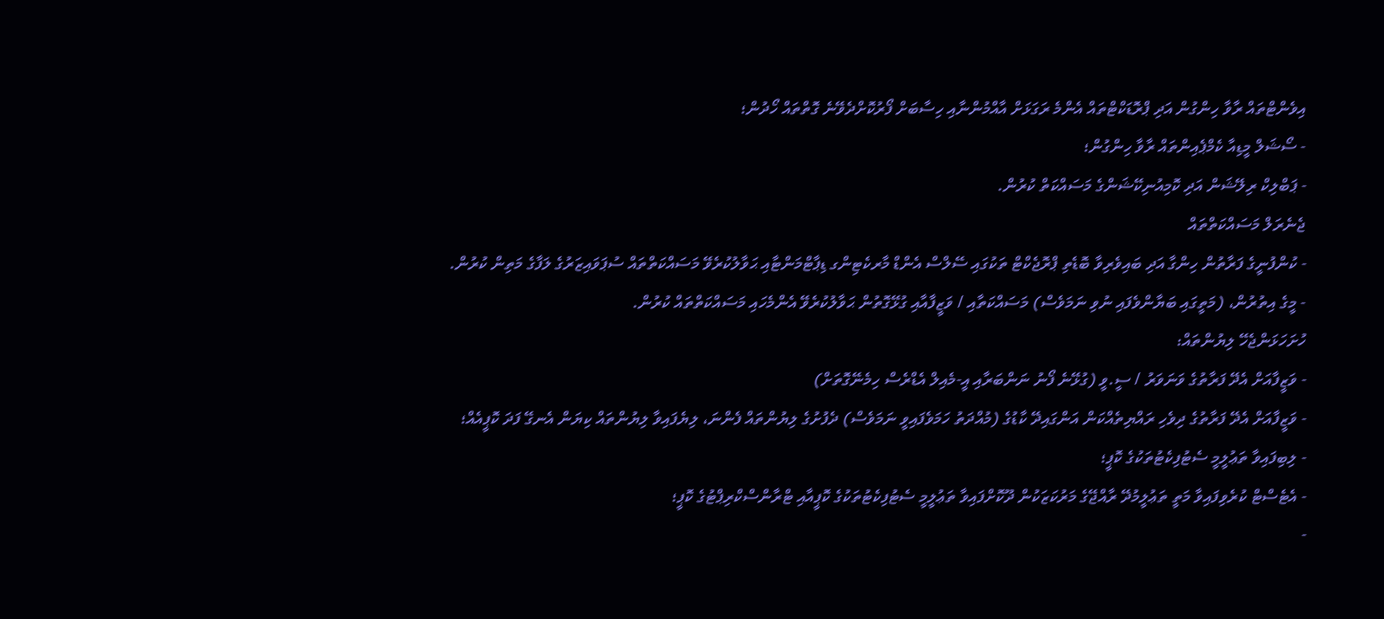އިވެންޓްތައް ރާވާ ހިންގުން އަދި ޕްރޮޑަކްޓްތައް އެންމެ ރަގަޅަށް އާއްމުންނާއި ހިސާބަށް ފޯރުކޮށްދެވޭނެ ގޮތްތައް ހޯދުން؛
- ސޯޝަލް މީޑިއާ ކެމްޕެއިންތައް ރާވާ ހިންގުން؛
- ޕަބްލިކް ރިލޭޝަން އަދި ކޮމިއުނިކޭޝަންގެ މަސައްކަތް ކުރުން.
ޖެނެރަލް މަސައްކަތްތައް
- ކުންފުނީގެ ފަރާތުން ހިންގާ އަދި ބައިވެރިވާ ބޮޑެތި ޕްރޮޖެކްޓް ތަކުގައި ސޭލްސް އެންޑް މާރކެޓިންގ ޑިޕާޓްމަންޓާއި ޙަވާލުކުރެވޭ މަސައްކަތްތައް ސުޕަވައިޒަރުގެ ލަފާގެ މަތިން ކުރުން.
- މީގެ އިތުރުން، (މަތީގައި ބަޔާންވެފައި ނުވި ނަމަވެސް) މަސައްކަތާއި / ވަޒީފާއާއި ގުޅޭގޮތުން ޙަވާލުކުރެވޭ އެންމެހައި މަސައްކަތްތައް ކުރުން.
ހުށަހަޅަންޖެހޭ ލިޔުންތައް:
- ވަޒީފާއަށް އެދޭ ފަރާތުގެ ވަނަވަރު / ސީ.ވީ (ގުޅޭނެ ފޯނު ނަންބަރާއި އީ-މެއިލް އެޑްރެސް ހިމެނޭގޮތަށް)
- ވަޒީފާއަށް އެދޭ ފަރާތުގެ ދިވެހި ރައްޔިތެއްކަން އަންގައިދޭ ކާޑުގެ (މުއްދަތު ހަމަވެފައިވީ ނަމަވެސް) ދެފުށުގެ ލިޔުންތައް ފެންނަ، ލިޔެފައިވާ ލިޔުންތައް ކިޔަން އެނގޭ ފަދަ ކޮޕީއެއް؛
- ލިބިފައިވާ ތަޢުލީމީ ސެޓުފިކެޓުތަކުގެ ކޮޕީ؛
- އެޓެސްޓް ކުރެވިފައިވާ މަތީ ތަޢުލީމުދޭ ރާއްޖޭގެ މަރުކަޒަކުން ދޫކޮށްފައިވާ ތަޢުލީމީ ސެޓުފިކެޓުތަކުގެ ކޮޕީއާއި ޓްރާންސްކްރިޕްޓުގެ ކޮޕީ؛
-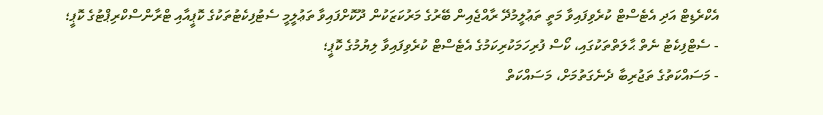އެކްރެޑިޓް އަދި އެޓެސްޓް ކުރެވިފައިވާ މަތީ ތަޢުލީމުދޭ ރާއްޖެއިން ބޭރުގެ މަރުކަޒަކުން ދޫކޮށްފައިވާ ތަޢުލީމީ ސެޓުފިކެޓުތަކުގެ ކޮޕީއާއި ޓްރާންސްކްރިޕްޓުގެ ކޮޕީ؛
- ސެޓްފިކެޓު ނެތް ޙާލަތްތަކުގައި، ކޯސް ފުރިހަމަކުރިކަމުގެ އެޓެސްޓް ކުރެވިފައިވާ ލިޔުމުގެ ކޮޕީ؛
- މަސައްކަތުގެ ތަޖުރިބާ ދެނެގަތުމަށް، މަސައްކަތް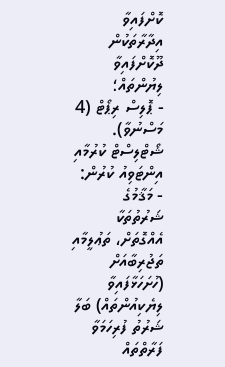ކޮށްފައިވާ އިދާރާތަކުން ދޫކޮށްފައިވާ ލިޔުންތައް؛
- ޕޮލިސް ރިޕޯޓް (4 މަސްނުވާ).
ޝޯޓްލިސްޓް ކުރުމާއި އިންޓަވިއު ކުރުން:
- މަޤާމުގެ ޝަރުތުތަކާ އެއްގޮތަށް، ތަޢުލީމާއި ތަޖުރިބާއަށް (ހުށަހަޅާފައިވާ ލިޔެކިއުންތައް) ބަލާ ޝަރުތު ފުރިހަމަވާ ފަރާތްތައް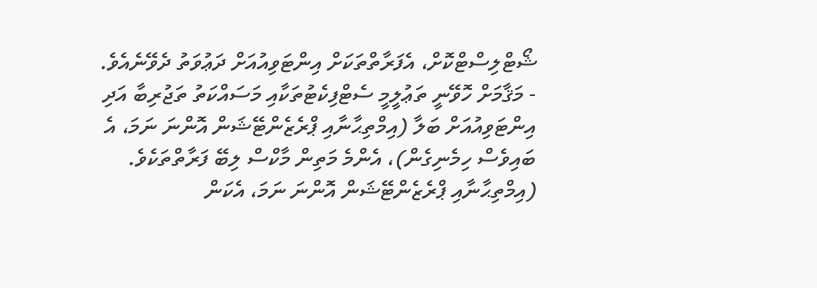ޝޯޓްލިސްޓްކޮށް، އެފަރާތްތަކަށް އިންޓަވިއުއަށް ދަޢުވަތު ދެވޭނެއެވެ.
- މަޤާމަށް ހޮވޭނީ ތަޢުލީމީ ސެޓްފިކެޓުތަކާއި މަސައްކަތު ތަޖުރިބާ އަދި އިންޓަވިއުއަށް ބަލާ (އިމްތިޙާނާއި ޕްރެޒެންޓޭޝަން އޮންނަ ނަމަ، އެ ބައިވެސް ހިމެނިގެން)، އެންމެ މަތިން މާކްސް ލިބޭ ފަރާތްތަކެވެ.
(އިމްތިޙާނާއި ޕްރެޒެންޓޭޝަން އޮންނަ ނަމަ، އެކަން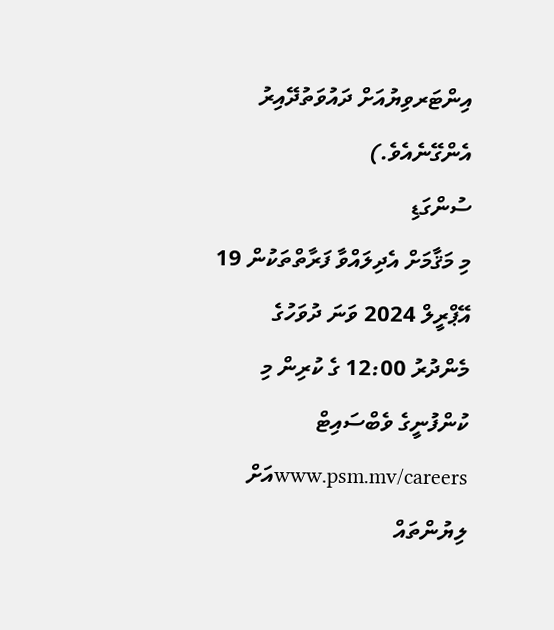އިންޓަރވިޔުއަށް ދައުވަތުދޭއިރު އެންގޭނެއެވެ.)
ސުންގަޑި
މި މަޤާމަށް އެދިލައްވާ ފަރާތްތަކުން 19 އޭޕްރީލް 2024 ވަނަ ދުވަހުގެ މެންދުރު 12:00 ގެ ކުރިން މި ކުންފުނީގެ ވެބްސައިޓް www.psm.mv/careersއަށް ލިޔުންތައް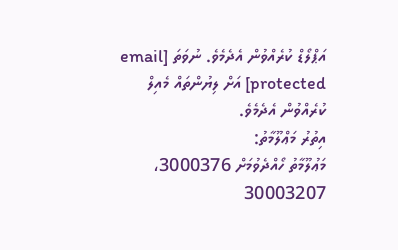އަޕްލޯޑް ކުރެއްވުން އެދެމެވެ. ނުވަތަ [email protected] އަށް ލިޔުންތައް މެއިލް ކުރެއްވުން އެދެމެވެ.
އިތުރު މަޢްލޫމާތު:
މަޢުލޫމާތު ހޯއްދެވުމަށް 3000376، 30003207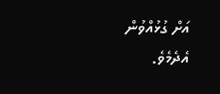އަށް ގުޅުއްވުން އެދެމެވެ.